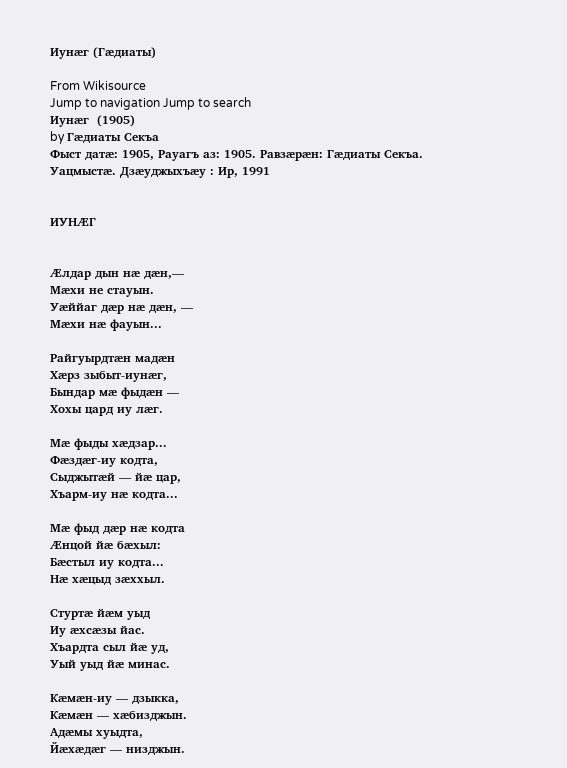Иунæг (Гæдиаты)

From Wikisource
Jump to navigation Jump to search
Иунæг  (1905)
by Гæдиаты Секъа
Фыст датæ: 1905, Рауагъ аз: 1905. Равзæрæн: Гæдиаты Секъа. Уацмыстæ. Дзæуджыхъæу : Ир, 1991


ИУНÆГ


Æлдар дын нæ дæн,—
Мæхи не стауын.
Уæййаг дæр нæ дæн, —
Мæхи нæ фауын...

Райгуырдтæн мадæн
Хæрз зыбыт-иунæг,
Бындар мæ фыдæн —
Хохы цард иу лæг.

Мæ фыды хæдзар...
Фæздæг-иу кодта,
Сыджытæй — йæ цар,
Хъарм-иу нæ кодта...

Мæ фыд дæр нæ кодта
Æнцой йæ бæхыл:
Бæстыл иу кодта...
Нæ хæцыд зæххыл.

Стуртæ йæм уыд
Иу æхсæзы йас.
Хъардта сыл йæ уд,
Уый уыд йæ минас.

Кæмæн-иу — дзыкка,
Кæмæн — хæбизджын.
Адæмы хуыдта,
Йæхæдæг — низджын.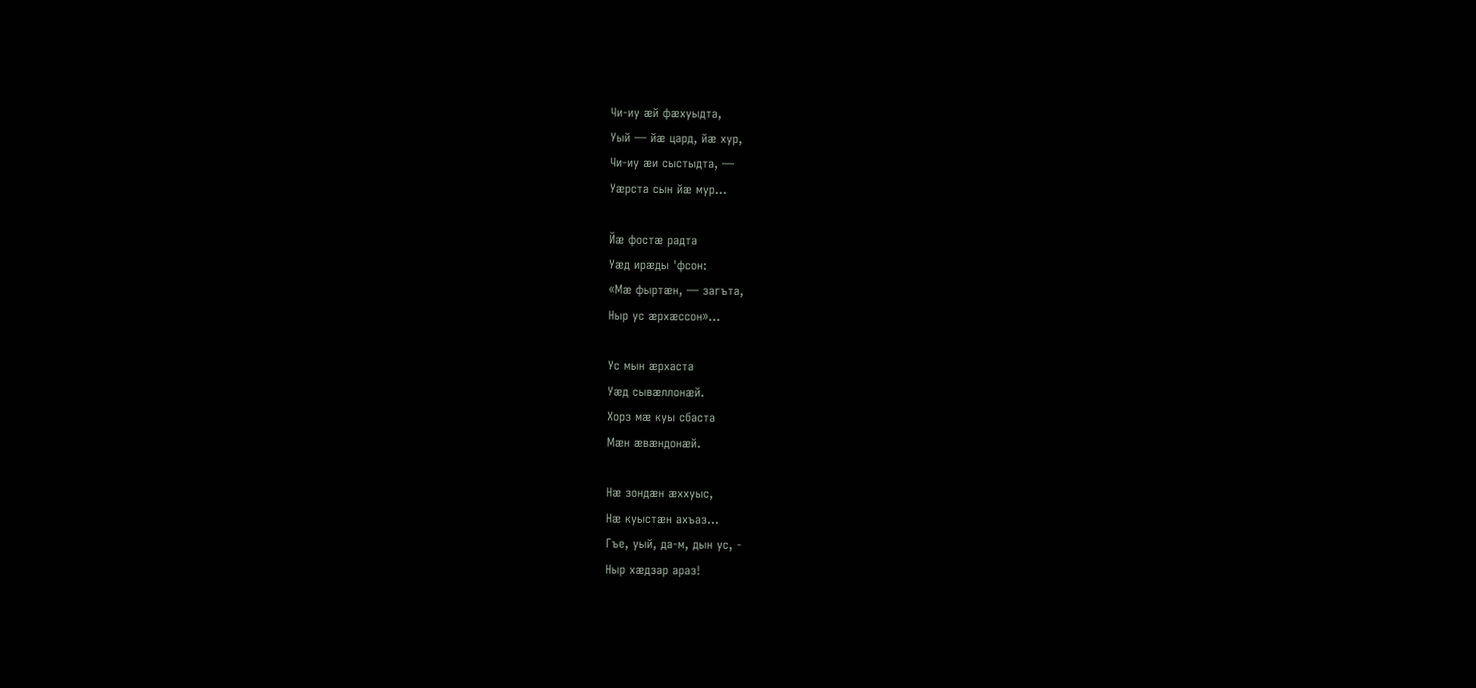Чи-иу æй фæхуыдта,
Уый — йæ цард, йæ хур,
Чи-иу æи сыстыдта, —
Уæрста сын йæ мур...

Йæ фостæ радта
Уæд ирæды 'фсон:
«Мæ фыртæн, — загъта,
Ныр ус æрхæссон»...

Ус мын æрхаста
Уæд сывæллонæй.
Хорз мæ куы сбаста
Мæн æвæндонæй.

Нæ зондæн æххуыс,
Нæ куыстæн ахъаз...
Гъе, уый, да-м, дын ус, -
Ныр хæдзар араз!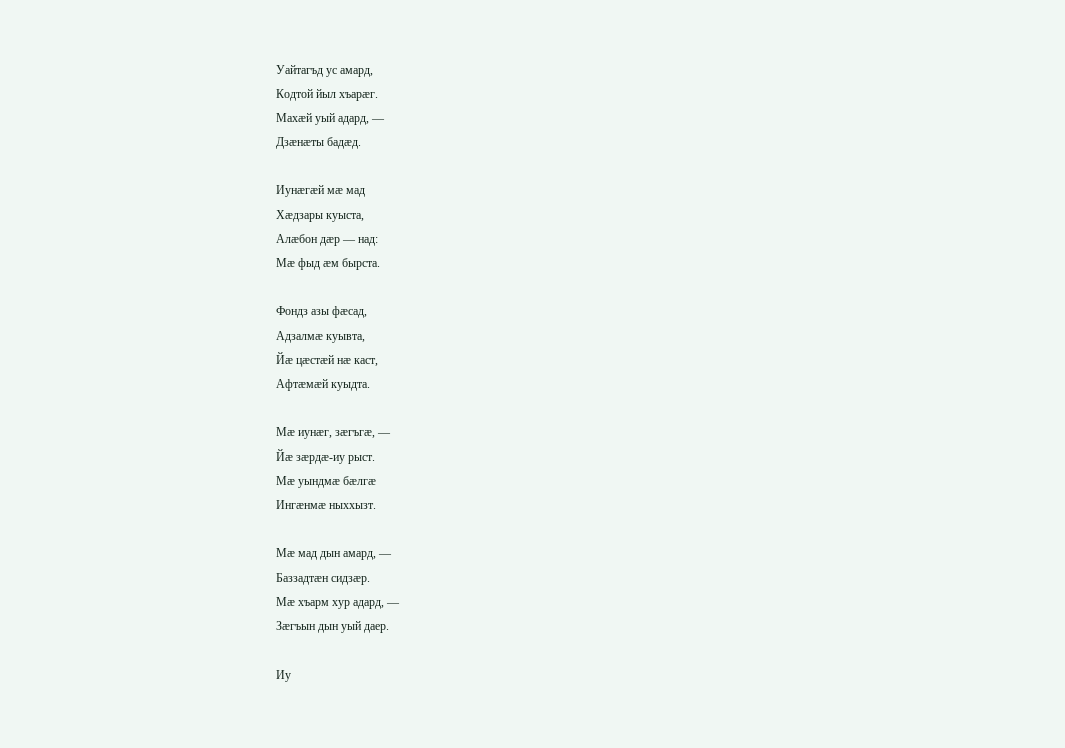Уайтагъд ус амард,
Кодтой йыл хъарæг.
Махæй уый адард, —
Дзæнæты бадæд.

Иунæгæй мæ мад
Хæдзары куыста,
Алæбон дæр — над:
Мæ фыд æм бырста.

Фондз азы фæсад,
Адзалмæ куывта,
Йæ цæстæй нæ каст,
Афтæмæй куыдта.

Мæ иунæг, зæгъгæ, —
Йæ зæрдæ-иу рыст.
Мæ уындмæ бæлгæ
Ингæнмæ ныххызт.

Мæ мад дын амард, —
Баззадтæн сидзæр.
Мæ хъарм хур адард, —
Зæгъын дын уый даер.

Иу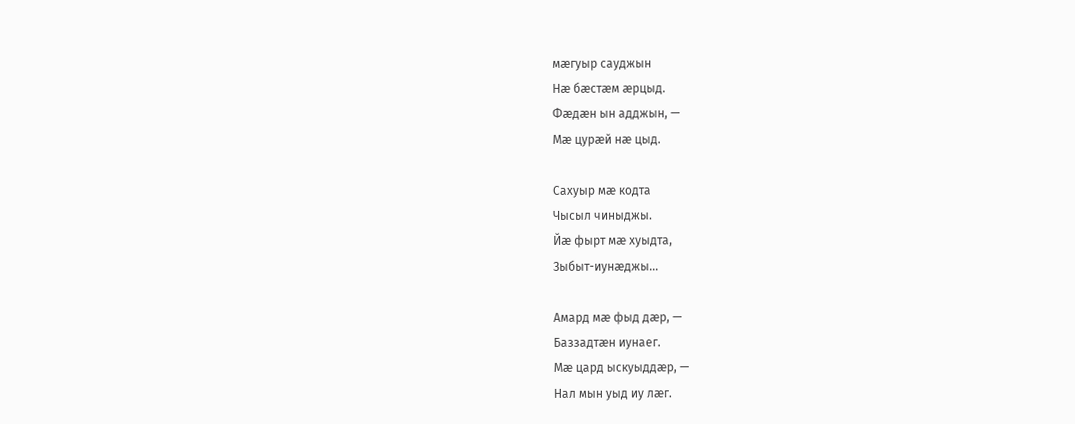мæгуыр сауджын
Нæ бæстæм æрцыд.
Фæдæн ын адджын, —
Мæ цурæй нæ цыд.

Сахуыр мæ кодта
Чысыл чиныджы.
Йæ фырт мæ хуыдта,
Зыбыт-иунæджы...

Амард мæ фыд дæр, —
Баззадтæн иунаег.
Мæ цард ыскуыддæр, —
Нал мын уыд иу лæг.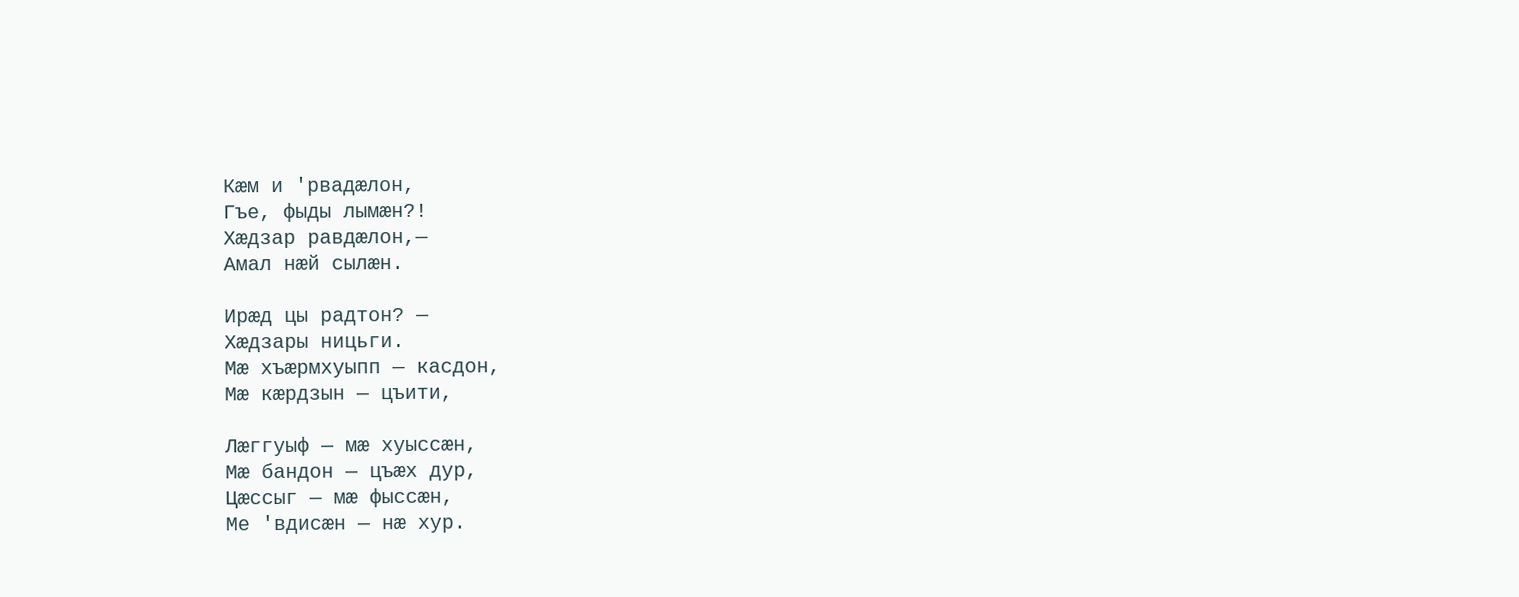Кæм и 'рвадæлон,
Гъе, фыды лымæн?!
Хæдзар равдæлон,—
Амал нæй сылæн.

Ирæд цы радтон? —
Хæдзары ницьги.
Мæ хъæрмхуыпп — касдон,
Мæ кæрдзын — цъити,

Лæггуыф — мæ хуыссæн,
Мæ бандон — цъæх дур,
Цæссыг — мæ фыссæн,
Ме 'вдисæн — нæ хур.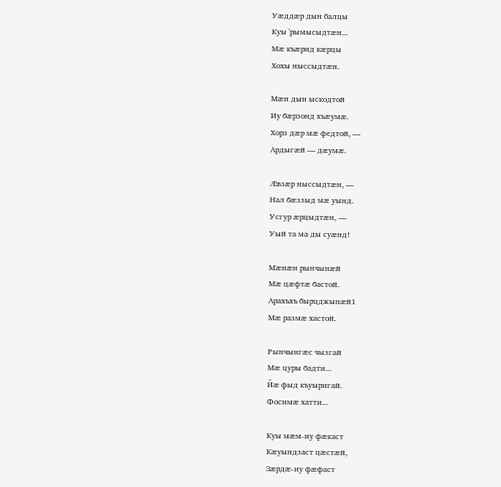Уæддæр дын балцы
Куы 'рымысыдтæн...
Мæ къæрид кæрцы
Хохы ныссыдтæн.

Мæн дын ыскодтой
Иу бæрзонд хъæумæ.
Хорз дæр мæ федтой, —
Ардыгæй — дæумæ.

Æвзæр ныссыдтæн, —
Нал бæззыд мæ уынд.
Усгур æрцыдтæн, —
Уый та ма ды суæнд!

Мæнæн рынчынæй
Мæ цæфтæ бастой.
Арахъхъ бырцджынæй1
Мæ размæ хастой.

Рынчынгæс чызгай
Мæ цуры бадти...
Йæ фыд къуыригай.
Фосимæ хатти...

Куы мæм-иу фæкаст
Кæуындзаст цæстæй,
Зæрдæ-иу фæфаст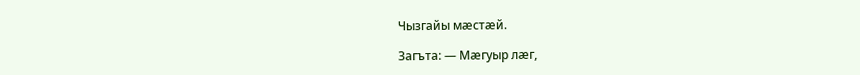Чызгайы мæстæй.

Загъта: — Мæгуыр лæг,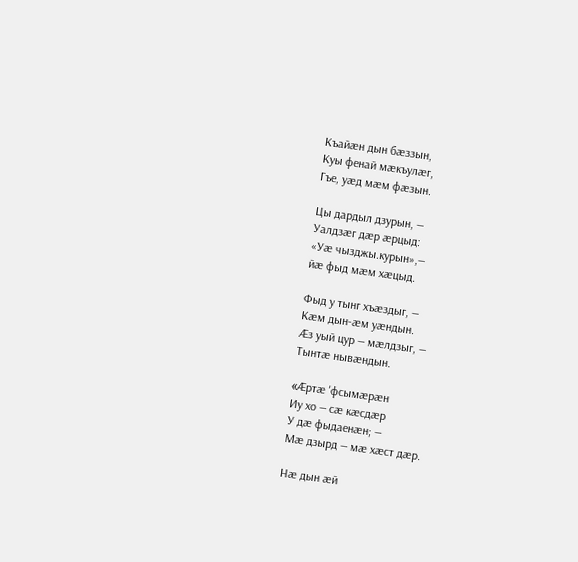Къайæн дын бæззын,
Куы фенай мæкъулæг,
Гъе, уæд мæм фæзын.

Цы дардыл дзурын, —
Уалдзæг дæр æрцыд:
«Уæ чызджы.курын»,—
йæ фыд мæм хæцыд.

Фыд у тынг хъæздыг, —
Кæм дын-æм уæндын.
Æз уый цур — мæлдзыг, —
Тынтæ нывæндын.

«Æртæ 'фсымæрæн
Иу хо — сæ кæсдæр
У дæ фыдаенæн; —
Мæ дзырд — мæ хæст дæр.

Нæ дын æй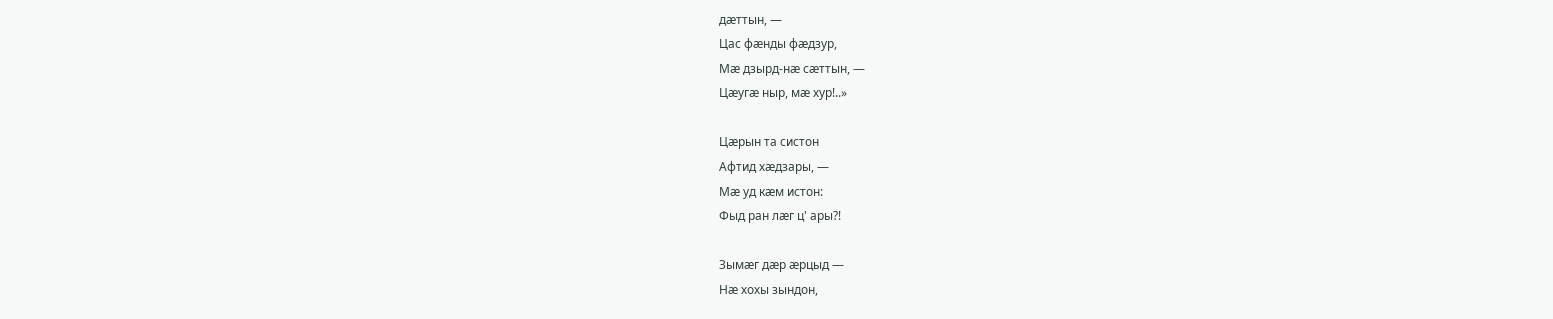дæттын, —
Цас фæнды фæдзур,
Мæ дзырд-нæ сæттын, —
Цæугæ ныр, мæ хур!..»

Цæрын та систон
Афтид хæдзары, —
Мæ уд кæм истон:
Фыд ран лæг ц' ары?!

Зымæг дæр æрцыд —
Нæ хохы зындон,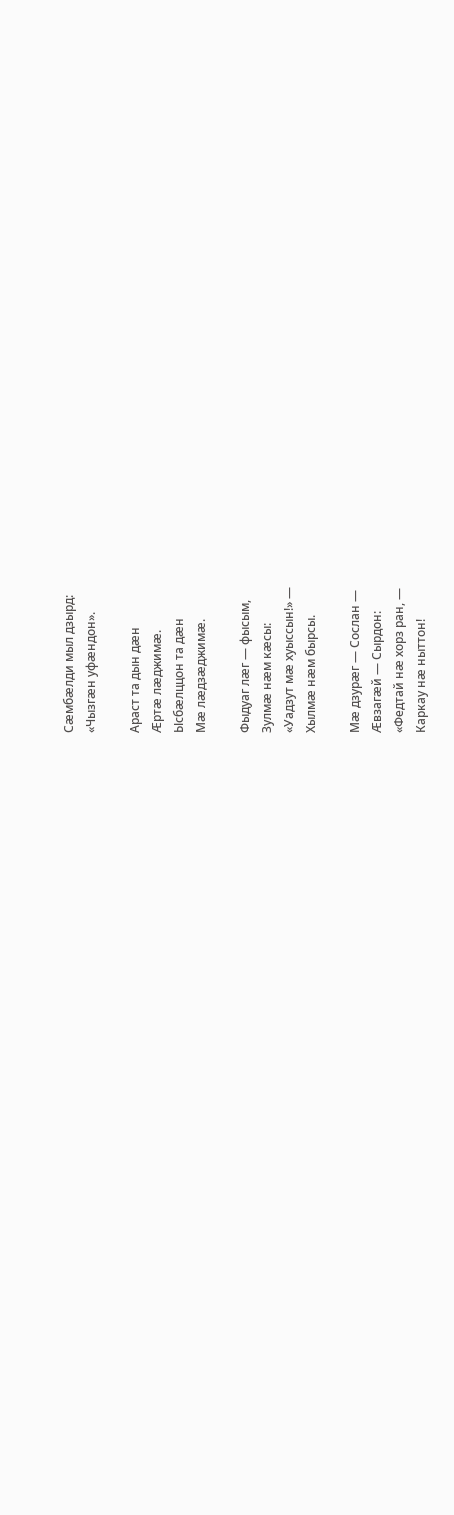Сæмбæлди мыл дзырд:
«Чызгæн уфæндон».

Араст та дын дæн
Æртæ лæджимæ.
Ысбæлццон та дæн
Мæ лæдзæджимæ.

Фыдуаг лæг — фысым,
Зулмæ нæм кæсы:
«Уадзут мæ хуыссын!» —
Хылмæ нæм бырсы.

Мæ дзурæг — Сослан —
Æвзагæй — Сырдон:
«Федтай нæ хорз ран, —
Каркау нæ ныттон!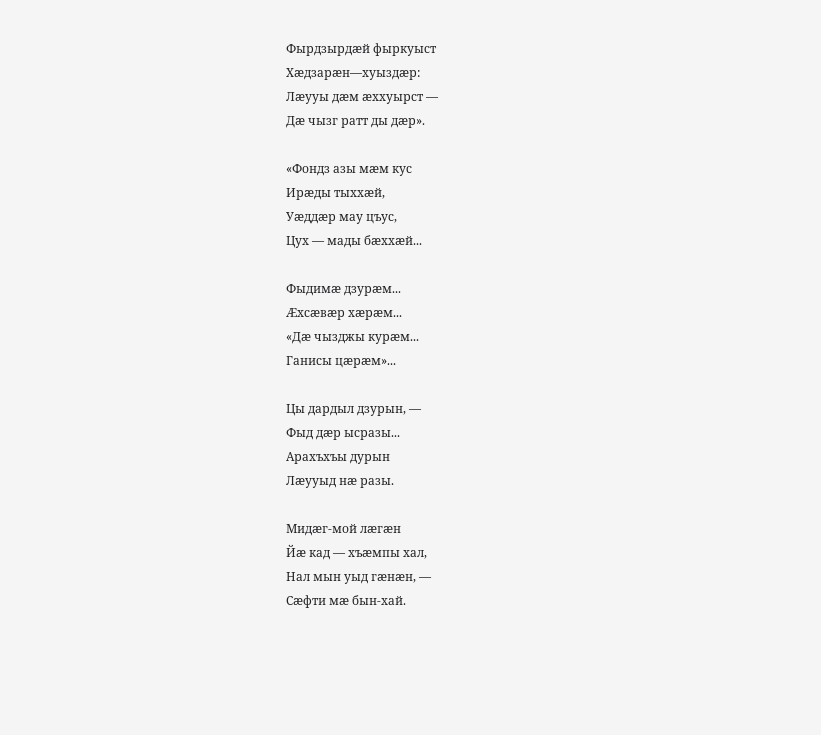Фырдзырдæй фыркуыст
Хæдзарæн—хуыздæр:
Лæууы дæм æххуырст —
Дæ чызг ратт ды дæр».

«Фондз азы мæм кус
Ирæды тыххæй,
Уæддæр мау цъус,
Цух — мады бæххæй...

Фыдимæ дзурæм...
Æхсæвæр хæрæм...
«Дæ чызджы курæм...
Ганисы цæрæм»...

Цы дардыл дзурын, —
Фыд дæр ысразы...
Арахъхъы дурын
Лæууыд нæ разы.

Мидæг-мой лæгæн
Йæ кад — хъæмпы хал,
Нал мын уыд гæнæн, —
Сæфти мæ бын-хай.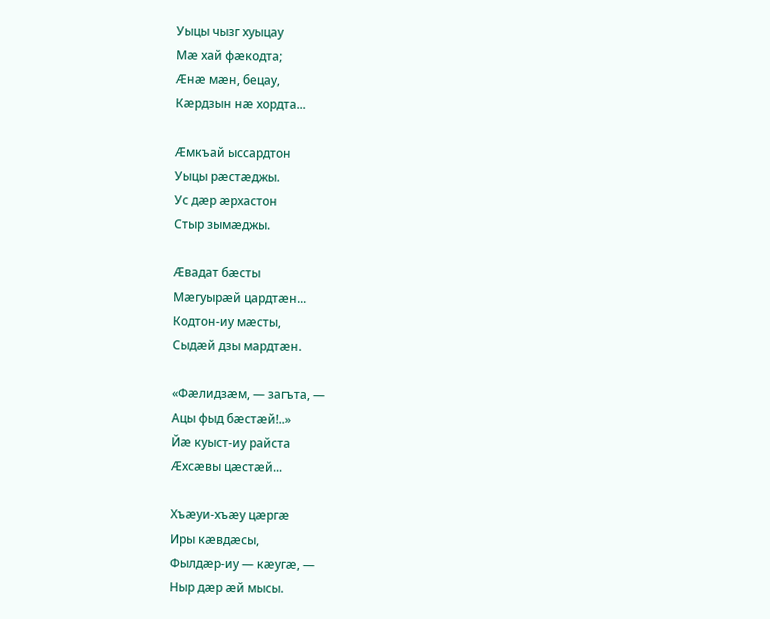Уыцы чызг хуыцау
Мæ хай фæкодта;
Æнæ мæн, бецау,
Кæрдзын нæ хордта...

Æмкъай ыссардтон
Уыцы рæстæджы.
Ус дæр æрхастон
Стыр зымæджы.

Æвадат бæсты
Мæгуырæй цардтæн...
Кодтон-иу мæсты,
Сыдæй дзы мардтæн.

«Фæлидзæм, — загъта, —
Ацы фыд бæстæй!..»
Йæ куыст-иу райста
Æхсæвы цæстæй...

Хъæуи-хъæу цæргæ
Иры кæвдæсы,
Фылдæр-иу — кæугæ, —
Ныр дæр æй мысы.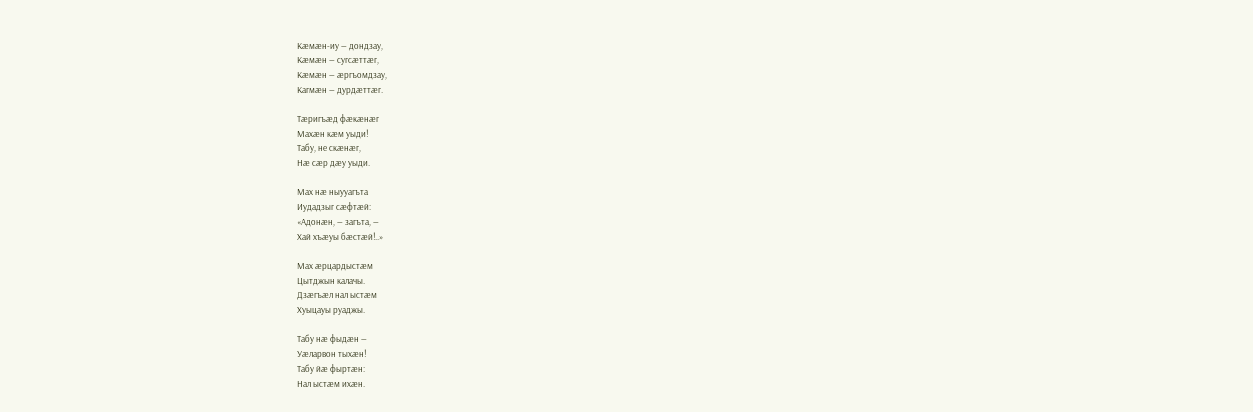Кæмæн-иу — дондзау,
Кæмæн — сугсæттæг,
Кæмæн — æргъомдзау,
Кагмæн — дурдæттæг.

Тæригъæд фæкæнæг
Махæн кæм уыди!
Табу, не скæнæг,
Нæ сæр дæу уыди.

Мах нæ ныууагъта
Иудадзыг сæфтæй:
«Адонæн, — загъта, —
Хай хъæуы бæстæй!..»

Мах æрцардыстæм
Цытджын калачы.
Дзæгъæл нал ыстæм
Хуыцауы руаджы.

Табу нæ фыдæн —
Уæларвон тыхæн!
Табу йæ фыртæн:
Нал ыстæм ихæн.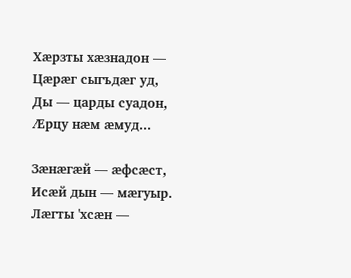Хæрзты хæзнадон —
Цæрæг сыгъдæг уд,
Ды — царды суадон,
Æрцу нæм æмуд...

Зæнæгæй — æфсæст,
Исæй дын — мæгуыр.
Лæгты 'хсæн —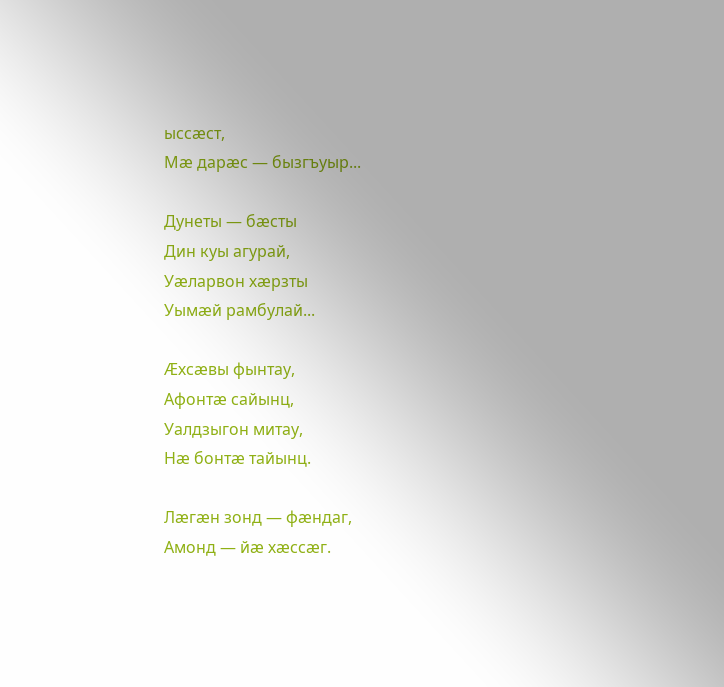ыссæст,
Мæ дарæс — бызгъуыр...

Дунеты — бæсты
Дин куы агурай,
Уæларвон хæрзты
Уымæй рамбулай...

Æхсæвы фынтау,
Афонтæ сайынц,
Уалдзыгон митау,
Нæ бонтæ тайынц.

Лæгæн зонд — фæндаг,
Амонд — йæ хæссæг.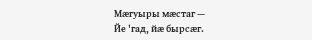Мæгуыры мæстаг —
Йе 'гад, йæ бырсæг.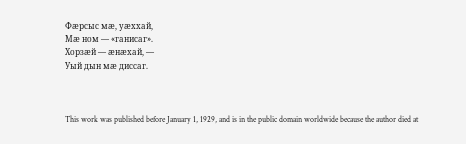Фæрсыс мæ, уæххай,
Мæ ном — «ганисаг».
Хорзæй — æнæхай, —
Уый дын мæ диссаг.



This work was published before January 1, 1929, and is in the public domain worldwide because the author died at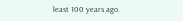least 100 years ago.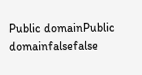Public domainPublic domainfalsefalse